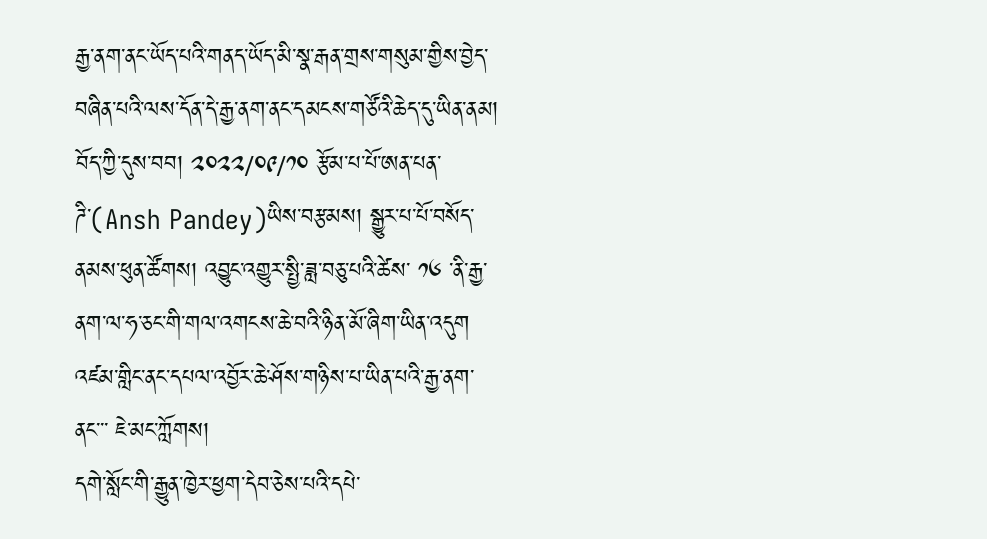རྒྱ་ནག་ནང་ཡོད་པའི་གནད་ཡོད་མི་སྣ་རྒན་གྲས་གསུམ་གྱིས་བྱེད་བཞིན་པའི་ལས་དོན་དེ་རྒྱ་ནག་ནང་དམངས་གཙོའི་ཆེད་དུ་ཡིན་ནམ། བོད་ཀྱི་དུས་བབ། ༢༠༢༢/༠༩/༡༠ རྩོམ་པ་པོ་ཨན་པན་ཌི་(Ansh Pandey)ཡིས་བརྩམས། སྒྱུར་པ་པོ་བསོད་ནམས་ཕུན་ཚོགས། འབྱུང་འགྱུར་སྤྱི་ཟླ་བཅུ་པའི་ཚེས་ ༡༦ ་ནི་རྒྱ་ནག་ལ་ཧ་ཅང་གི་གལ་འགངས་ཆེ་བའི་ཉིན་མོ་ཞིག་ཡིན་འདུག འཛམ་གླིང་ནང་དཔལ་འབྱོར་ཆེ་ཤོས་གཉིས་པ་ཡིན་པའི་རྒྱ་ནག་ནང་་་ ཇེ་མང་ཀློགས།
དགེ་སློང་གི་རྒྱུན་ཁྱེར་ཕྱག་དེབ་ཅེས་པའི་དཔེ་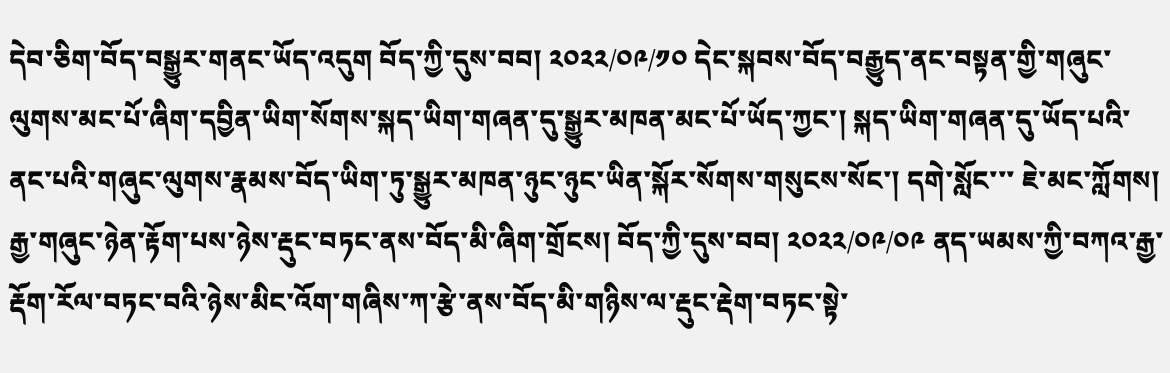དེབ་ཅིག་བོད་བསྒྱུར་གནང་ཡོད་འདུག བོད་ཀྱི་དུས་བབ། ༢༠༢༢/༠༩/༡༠ དེང་སྐབས་བོད་བརྒྱུད་ནང་བསྟན་གྱི་གཞུང་ལུགས་མང་པོ་ཞིག་དབྱིན་ཡིག་སོགས་སྐད་ཡིག་གཞན་དུ་སྒྱུར་མཁན་མང་པོ་ཡོད་ཀྱང་། སྐད་ཡིག་གཞན་དུ་ཡོད་པའི་ནང་པའི་གཞུང་ལུགས་རྣམས་བོད་ཡིག་ཏུ་སྒྱུར་མཁན་ཉུང་ཉུང་ཡིན་སྐོར་སོགས་གསུངས་སོང་། དགེ་སློང་་་ ཇེ་མང་ཀློགས།
རྒྱ་གཞུང་ཉེན་རྟོག་པས་ཉེས་རྡུང་བཏང་ནས་བོད་མི་ཞིག་གྲོངས། བོད་ཀྱི་དུས་བབ། ༢༠༢༢/༠༩/༠༩ ནད་ཡམས་ཀྱི་བཀའ་རྒྱ་རྡོག་རོལ་བཏང་བའི་ཉེས་མིང་འོག་གཞིས་ཀ་རྩེ་ནས་བོད་མི་གཉིས་ལ་རྡུང་རྡེག་བཏང་སྟེ་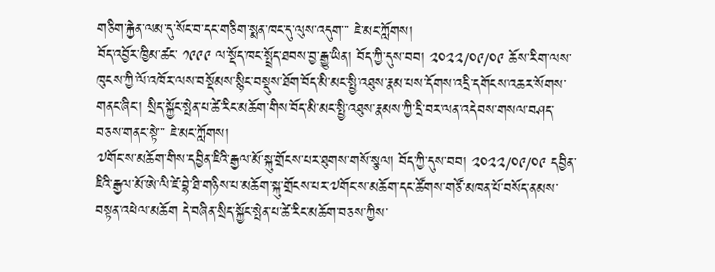གཅིག་རྐྱེན་ལམ་དུ་སོང་བ་དང་གཅིག་སྨན་ཁང་དུ་ལུས་འདུག་་་ ཇེ་མང་ཀློགས།
བོད་འབྱོར་ཁྱིམ་ཚང་ ༡༩༩༩ ལ་སྡོད་ཁང་སྤྲོད་ཐབས་བྱ་རྒྱུ་ཡིན། བོད་ཀྱི་དུས་བབ། ༢༠༢༢/༠༩/༠༩ ཆོས་རིག་ལས་ཁུངས་ཀྱི་ལོ་འཁོར་ལས་བསྡོམས་སྙིང་བསྡུས་ཐོག་བོད་མི་མང་སྤྱི་འཐུས་རྣམ་པས་དོགས་འདྲི་དགོངས་འཆར་སོགས་གནང་ཞིང་། སྲིད་སྐྱོང་སྤེན་པ་ཚེ་རིང་མཆོག་གིས་བོད་མི་མང་སྤྱི་འཐུས་རྣམས་ཀྱི་དྲི་བར་ལན་འདེབས་གསལ་བཤད་བཅས་གནང་སྟེ་་་ ཇེ་མང་ཀློགས།
༧གོང་ས་མཆོག་གིས་དབྱིན་ཇིའི་རྒྱལ་མོ་སྐུ་གྲོངས་པར་ཐུགས་གསོ་སྩལ། བོད་ཀྱི་དུས་བབ། ༢༠༢༢/༠༩/༠༩ དབྱིན་ཇིའི་རྒྱལ་མོ་ཨེ་ལི་ཛེ་བྷེ་ཐི་གཉིས་པ་མཆོག་སྐུ་གྲོངས་པར་༧གོང་ས་མཆོག་དང་ཚོགས་གཙོ་མཁན་པོ་བསོད་ནམས་བསྟན་འཕེལ་མཆོག དེ་བཞིན་སྲིད་སྐྱོང་སྤེན་པ་ཚེ་རིང་མཆོག་བཅས་ཀྱིས་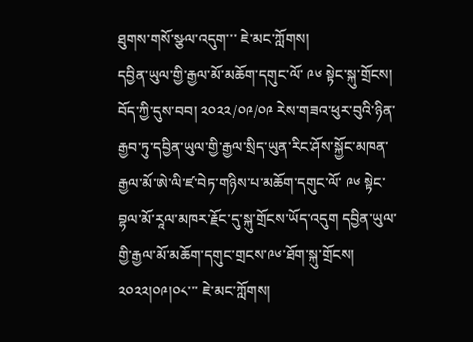ཐུགས་གསོ་སྩལ་འདུག་་་ ཇེ་མང་ཀློགས།
དབྱིན་ཡུལ་གྱི་རྒྱལ་མོ་མཆོག་དགུང་ལོ་ ༩༦ སྟེང་སྐུ་གྲོངས། བོད་ཀྱི་དུས་བབ། ༢༠༢༢/༠༩/༠༩ རེས་གཟའ་ཕུར་བུའི་ཉིན་རྒྱབ་ཏུ་དབྱིན་ཡུལ་གྱི་རྒྱལ་སྲིད་ཡུན་རིང་ཤོས་སྐྱོང་མཁན་རྒྱལ་མོ་ཨེ་ལི་ཛ་བེཏ་གཉིས་པ་མཆོག་དགུང་ལོ་ ༩༦ སྟེང་བྷལ་མོ་རཱལ་མཁར་རྗོང་དུ་སྐུ་གྲོངས་ཡོད་འདུག དབྱིན་ཡུལ་གྱི་རྒྱལ་མོ་མཆོག་དགུང་གྲངས་༩༦་ཐོག་སྐུ་གྲོངས། ༢༠༢༢།༠༩།༠༨་་་ ཇེ་མང་ཀློགས།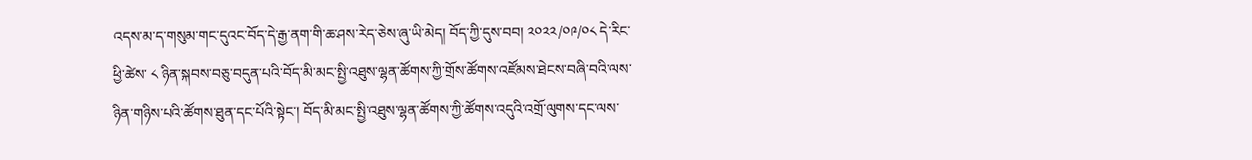འདས་མ་ད་གསུམ་གང་དུའང་བོད་དེ་རྒྱ་ནག་གི་ཆ་ཤས་རེད་ཅེས་ཞུ་ཡི་མེད། བོད་ཀྱི་དུས་བབ། ༢༠༢༢/༠༩/༠༨ དེ་རིང་ཕྱི་ཚེས་ ༨ ཉིན་སྐབས་བཅུ་བདུན་པའི་བོད་མི་མང་སྤྱི་འཐུས་ལྷན་ཚོགས་ཀྱི་གྲོས་ཚོགས་འཛོམས་ཐེངས་བཞི་བའི་ལས་ཉིན་གཉིས་པའི་ཚོགས་ཐུན་དང་པོའི་སྟེང་། བོད་མི་མང་སྤྱི་འཐུས་ལྷན་ཚོགས་ཀྱི་ཚོགས་འདུའི་འགྲོ་ལུགས་དང་ལས་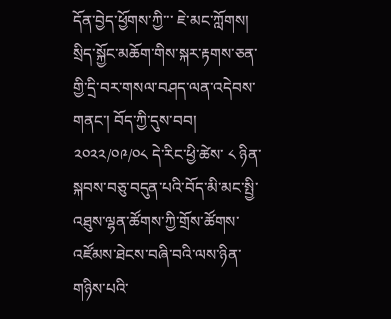དོན་བྱེད་ཕྱོགས་ཀྱི་་་ ཇེ་མང་ཀློགས།
སྲིད་སྐྱོང་མཆོག་གིས་སྐར་རྟགས་ཅན་གྱི་དྲི་བར་གསལ་བཤད་ལན་འདེབས་གནང་། བོད་ཀྱི་དུས་བབ། ༢༠༢༢/༠༩/༠༨ དེ་རིང་ཕྱི་ཚེས་ ༨ ཉིན་སྐབས་བཅུ་བདུན་པའི་བོད་མི་མང་སྤྱི་འཐུས་ལྷན་ཚོགས་ཀྱི་གྲོས་ཚོགས་འཛོམས་ཐེངས་བཞི་བའི་ལས་ཉིན་གཉིས་པའི་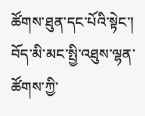ཚོགས་ཐུན་དང་པོའི་སྟེང་། བོད་མི་མང་སྤྱི་འཐུས་ལྷན་ཚོགས་ཀྱི་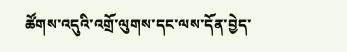ཚོགས་འདུའི་འགྲོ་ལུགས་དང་ལས་དོན་བྱེད་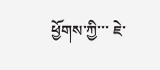ཕྱོགས་ཀྱི་་་ ཇེ་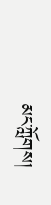མང་ཀློགས།